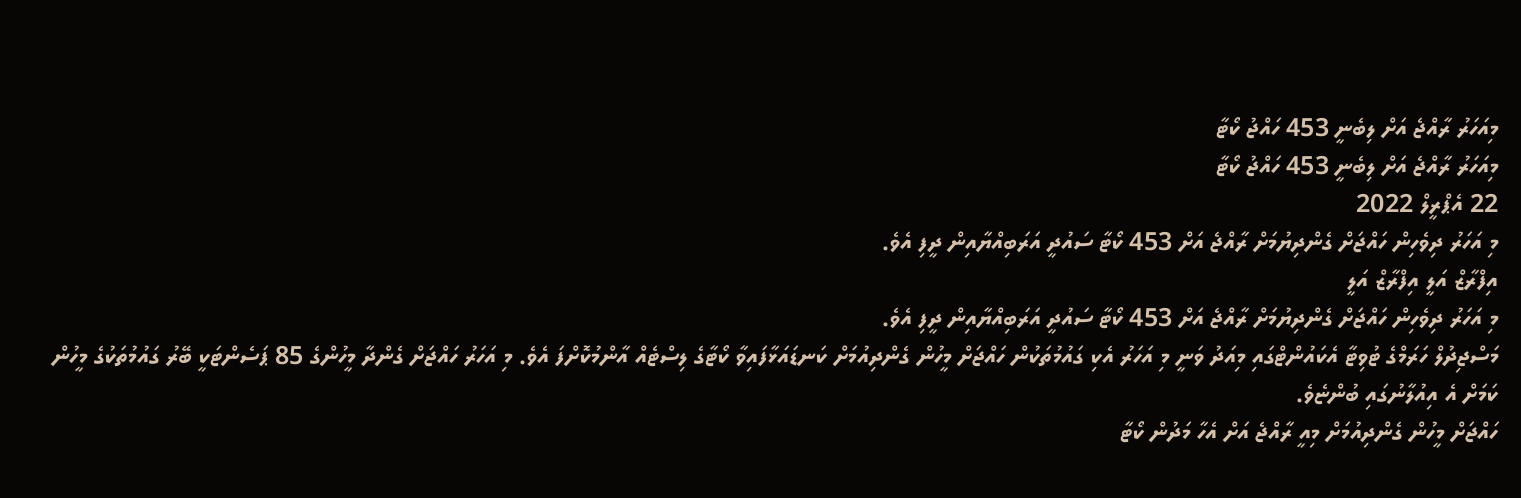މިއަހަރު ރާއްޖެ އަށް ލިބެނީ 453 ހައްޖު ކޯޓާ
މިއަހަރު ރާއްޖެ އަށް ލިބެނީ 453 ހައްޖު ކޯޓާ
22 އެޕްރީލް 2022
މި އަހަރު ދިވެހިން ހައްޖަށް ގެންދިޔުމަށް ރާއްޖެ އަށް 453 ކޯޓާ ސައުދީ އަރަބިއްޔާއިން ދީފި އެވެ.
އިފްރާޒް އަލީ އިފްރާޒް އަލީ
މި އަހަރު ދިވެހިން ހައްޖަށް ގެންދިޔުމަށް ރާއްޖެ އަށް 453 ކޯޓާ ސައުދީ އަރަބިއްޔާއިން ދީފި އެވެ.
މަސްޖިދުލް ހަރަމްގެ ޓުވިޓާ އެކައުންޓްގައި މިއަދު ވަނީ މި އަހަރު އެކި ގައުމުތަކުން ހައްޖަށް މީހުން ގެންދިއުމަށް ކަނޑައަޅާފައިވާ ކޯޓާގެ ލިސްޓެއް އާންމުކޮށްފަ އެވެ. މި އަހަރު ހައްޖަށް ގެންދާ މީހުންގެ 85 ޕަސެންޓަކީ ބޭރު ގައުމުތަކުގެ މީހުން ކަމަށް އެ އިއުލާނުގައި ބުންޏެވެ.
ހައްޖަށް މީހުން ގެންދިއުމަށް މިއީ ރާއްޖެ އަށް އެހާ މަދުން ކޯޓާ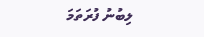ލިބުނު ފުރަތަމަ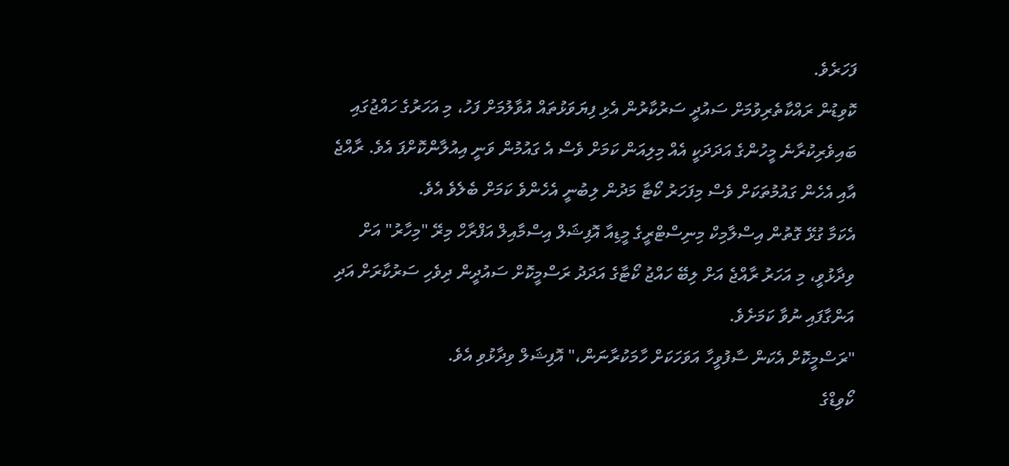ފަހަރެވެ.
ކޮވިޑުން ރައްކާތެރިވުމަށް ސައުދީ ސަރުކާރުން އެޅި ފިޔަވަޅުތައް އުވާލުމަށް ފަހު، މި އަހަރުގެ ހައްޖުގައި ބައިވެރިކުރާނެ މީހުންގެ އަދަދަކީ އެއް މިލިއަން ކަމަށް ވެސް އެ ގައުމުން ވަނީ އިއުލާންކޮށްފަ އެވެ. ރާއްޖެ އާއި އެހެން ގައުމުތަކަށް ވެސް މިފަހަރު ކޯޓާ މަދުން ލިބުނީ އެހެންވެ ކަމަށް ބެލެވެ އެވެ.
އެކަމާ ގުޅޭ ގޮތުން އިސްލާމިކް މިނިސްޓްރީގެ މީޑިއާ އޮފިޝަލް އިސްމާއިލް އަފްރާހް މިރޭ "މިހާރު" އަށް ވިދާޅުވީ، މި އަހަރު ރާއްޖެ އަށް ލިބޭ ހައްޖު ކޯޓާގެ އަދަދު ރަސްމީކޮށް ސައުދީން ދިވެހި ސަރުކާރަށް އަދި އަންގާފައި ނުވާ ކަމަށެވެ.
"ރަސްމީކޮށް އެކަން ސާފުވީހާ އަވަހަކަށް ހާމަކުރާނަން،" އޮފިޝަލް ވިދާޅުވި އެވެ.
ކޯވިޑްގެ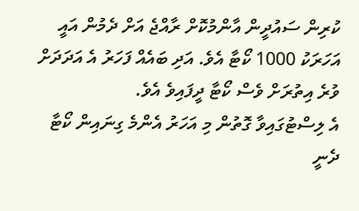ކުރިން ސައުދީން އާންމުކޮށް ރާއްޖެ އަށް ދެމުން އައީ އަހަރަކު 1000 ކޯޓާ އެވެ. އަދި ބައެއް ފަހަރު އެ އަދަދަށް ވުރެ އިތުރަށް ވެސް ކޯޓާ ދީފައިވެ އެވެ.
އެ ލިސްޓުގައިވާ ގޮތުން މި އަހަރު އެންމެ ގިނައިން ކޯޓާ ދެނީ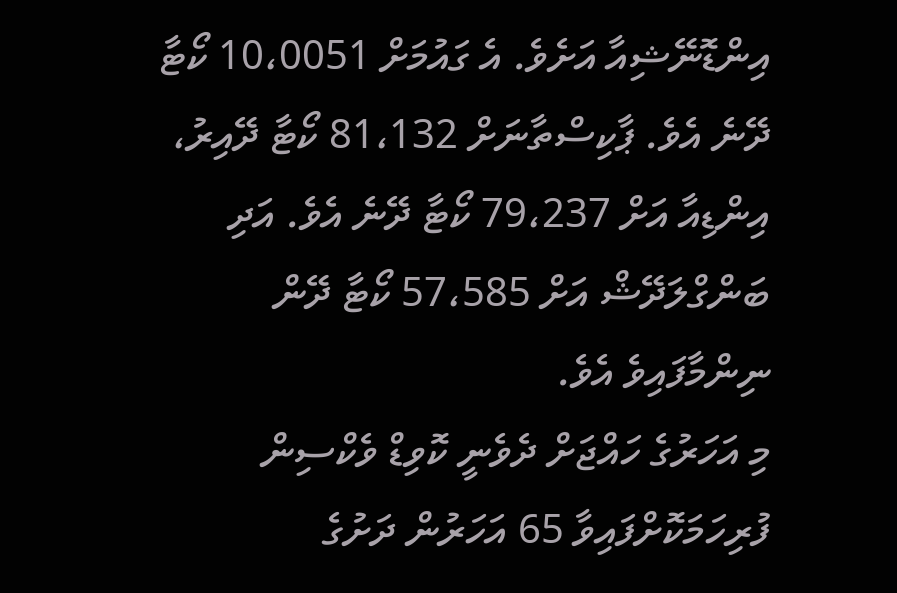އިންޑޮނޭޝިއާ އަށެވެ. އެ ގައުމަށް 10،0051 ކޯޓާ ދޭނެ އެވެ. ޕާކިސްތާނަށް 81،132 ކޯޓާ ދޭއިރު، އިންޑިއާ އަށް 79،237 ކޯޓާ ދޭނެ އެވެ. އަދި ބަންގްލަދޭޝް އަށް 57،585 ކޯޓާ ދޭން ނިންމާފައިވެ އެވެ.
މި އަހަރުގެ ހައްޖަށް ދެވެނީ ކޮވިޑް ވެކްސިން ފުރިހަމަކޮށްފައިވާ 65 އަހަރުން ދަށުގެ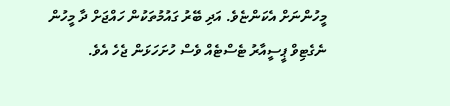މީހުންނަށް އެކަންޏެވެ. އަދި ބޭރު ގައުމުތަކުން ހައްޖަށް ދާ މީހުން ނެގެޓިވް ޕީސީއާރު ޓެސްޓެއް ވެސް ހުށަހަޅަން ޖެހެ އެވެ.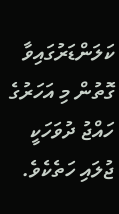ކަލަންޑަރުގައިވާ ގޮތުން މި އަހަރުގެ ހައްޖު ދުވަހަކީ ޖުލައި ހަތެކެވެ.